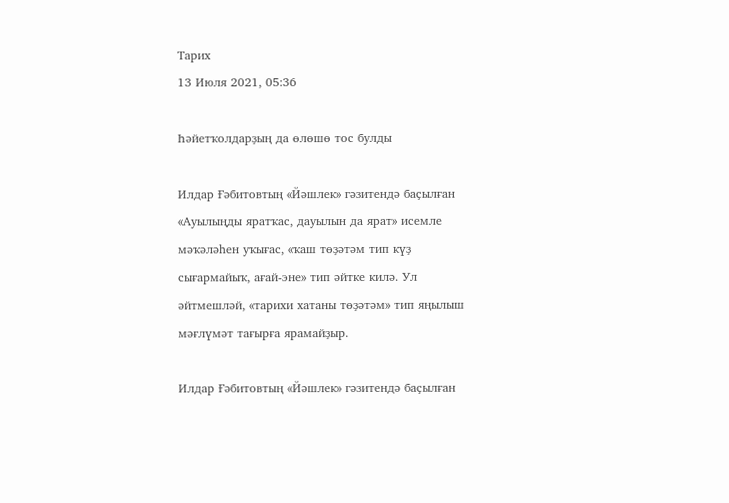Тарих
13 Июля 2021, 05:36

Һәйетҡолдарҙың да өлөшө тос булды

Илдар Ғәбитовтың «Йәшлек» гәзитендә баҫылған «Ауылыңды яратҡас, дауылын да ярат» исемле мәҡәләһен уҡығас, «ҡаш төҙәтәм тип күҙ сығармайыҡ, ағай-эне» тип әйтке килә. Ул әйтмешләй, «тарихи хатаны төҙәтәм» тип яңылыш мәғлүмәт тағырға ярамайҙыр.

Илдар Ғәбитовтың «Йәшлек» гәзитендә баҫылған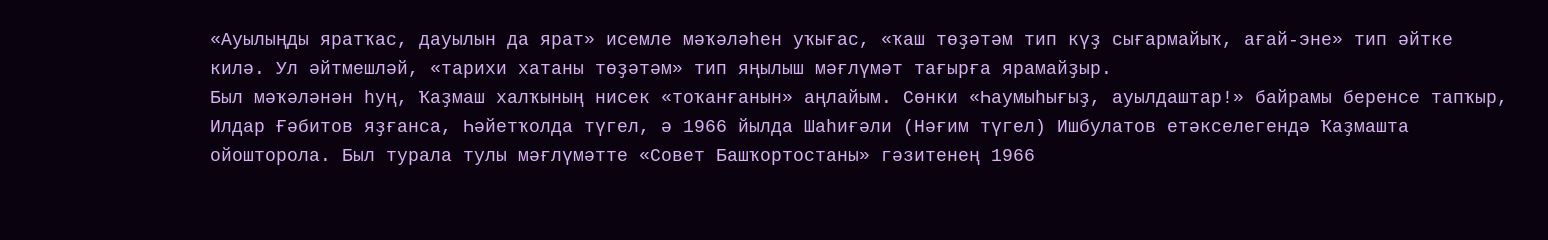«Ауылыңды яратҡас, дауылын да ярат» исемле мәҡәләһен уҡығас, «ҡаш төҙәтәм тип күҙ сығармайыҡ, ағай-эне» тип әйтке килә. Ул әйтмешләй, «тарихи хатаны төҙәтәм» тип яңылыш мәғлүмәт тағырға ярамайҙыр.
Был мәҡәләнән һуң, Ҡаҙмаш халҡының нисек «тоҡанғанын» аңлайым. Сөнки «Һаумыһығыҙ, ауылдаштар!» байрамы беренсе тапҡыр, Илдар Ғәбитов яҙғанса, Һәйетҡолда түгел, ә 1966 йылда Шаһиғәли (Нәғим түгел) Ишбулатов етәкселегендә Ҡаҙмашта ойошторола. Был турала тулы мәғлүмәтте «Совет Башҡортостаны» гәзитенең 1966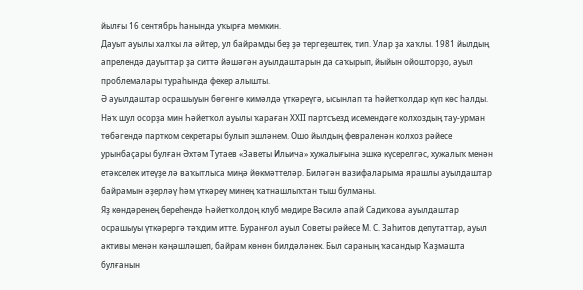йылғы 16 сентябрь һанында уҡырға мөмкин.
Дауыт ауылы халҡы ла әйтер, ул байрамды беҙ ҙә тергеҙештек, тип. Улар ҙа хаҡлы. 1981 йылдың апрелендә дауыттар ҙа ситтә йәшәгән ауылдаштарын да саҡырып, йыйын ойошторҙо, ауыл проблемалары тураһында фекер алышты.
Ә ауылдаштар осрашыуын бөгөнгө кимәлдә үткәреүгә, ысынлап та һәйетҡолдар күп көс һалды. Нәҡ шул осорҙа мин Һәйетҡол ауылы ҡараған ХХII партсъезд исемендәге колхоздың тау-урман төбәгендә партком секретары булып эшләнем. Ошо йылдың февраленән колхоз рәйесе урынбаҫары булған Әхтәм Тутаев «Заветы Ильича» хужалығына эшкә күсерелгәс, хужалыҡ менән етәкселек итеүҙе лә ваҡытлыса миңә йөкмәттеләр. Биләгән вазифаларыма ярашлы ауылдаштар байрамын әҙерләү һәм үткәреү минең ҡатнашлыҡтан тыш булманы.
Яҙ көндәренең береһендә Һәйетҡолдоң клуб мөдире Вәсилә апай Садиҡова ауылдаштар осрашыуы үткәрергә тәҡдим итте. Буранғол ауыл Советы рәйесе М. С. Заһитов депутаттар, ауыл активы менән кәңәшләшеп, байрам көнөн билдәләнек. Был сараның ҡасандыр Ҡаҙмашта булғанын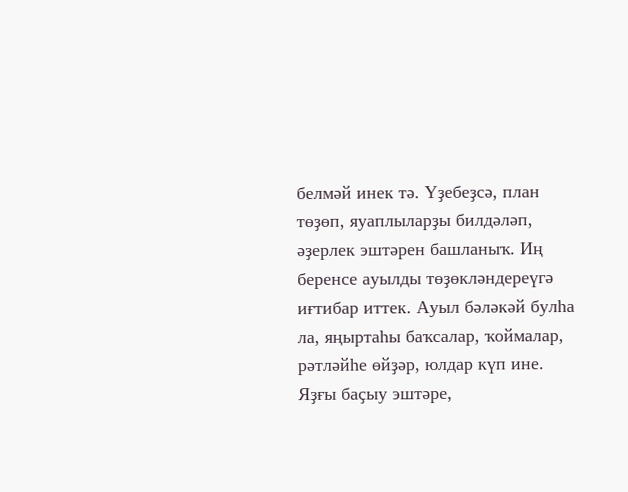белмәй инек тә. Үҙебеҙсә, план төҙөп, яуаплыларҙы билдәләп, әҙерлек эштәрен башланыҡ. Иң беренсе ауылды төҙөкләндереүгә иғтибар иттек. Ауыл бәләкәй булһа ла, яңыртаһы баҡсалар, ҡоймалар, рәтләйһе өйҙәр, юлдар күп ине. Яҙғы баҫыу эштәре,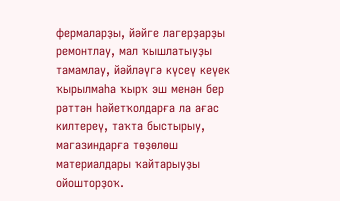фермаларҙы, йәйге лагерҙарҙы ремонтлау, мал ҡышлатыуҙы тамамлау, йәйләүгә күсеү кеүек ҡырылмаһа ҡырҡ эш менән бер рәттән һәйетҡолдарға ла ағас килтереү, таҡта быстырыу, магазиндарға төҙөлөш материалдары ҡайтарыуҙы ойошторҙоҡ.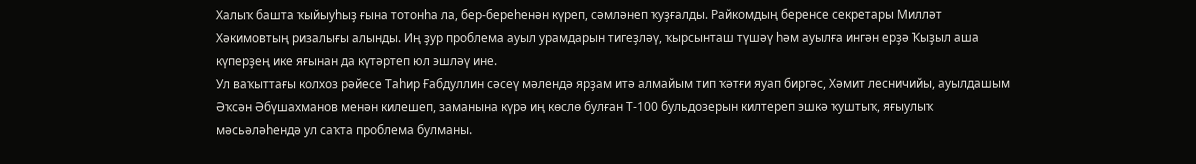Халыҡ башта ҡыйыуһыҙ ғына тотонһа ла, бер-береһенән күреп, сәмләнеп ҡуҙғалды. Райкомдың беренсе секретары Милләт Хәкимовтың ризалығы алынды. Иң ҙур проблема ауыл урамдарын тигеҙләү, ҡырсынташ түшәү һәм ауылға ингән ерҙә Ҡыҙыл аша күперҙең ике яғынан да күтәртеп юл эшләү ине.
Ул ваҡыттағы колхоз рәйесе Таһир Ғабдуллин сәсеү мәлендә ярҙам итә алмайым тип ҡәтғи яуап биргәс, Хәмит лесничийы, ауылдашым Әҡсән Әбүшахманов менән килешеп, заманына күрә иң көслө булған Т-100 бульдозерын килтереп эшкә ҡуштыҡ, яғыулыҡ мәсьәләһендә ул саҡта проблема булманы.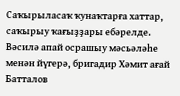Саҡырыласаҡ ҡунаҡтарға хаттар, саҡырыу ҡағыҙҙары ебәрелде. Вәсилә апай осрашыу мәсьәләһе менән йүгерә, бригадир Хәмит ағай Батталов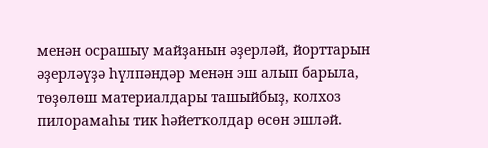менән осрашыу майҙанын әҙерләй, йорттарын әҙерләүҙә һүлпәндәр менән эш алып барыла, төҙөлөш материалдары ташыйбыҙ, колхоз пилорамаһы тик һәйетҡолдар өсөн эшләй.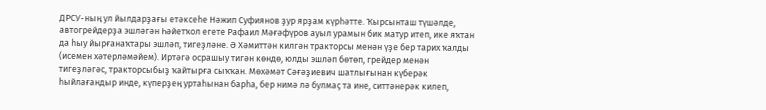ДРСУ-ның ул йылдарҙағы етәксеһе Нәжип Суфиянов ҙур ярҙам күрһәтте. Ҡырсынташ түшәлде, автогрейдерҙа эшләгән Һәйетҡол егете Рафаил Мәғәфүров ауыл урамын бик матур итеп, ике яҡтан да һыу йырғанаҡтары эшләп, тигеҙләне. Ә Хәмиттән килгән тракторсы менән үҙе бер тарих ҡалды (исемен хәтерләмәйем). Иртәгә осрашыу тигән көндө, юлды эшләп бөтөп, грейдер менән тигеҙләгәс, тракторсыбыҙ ҡайтырға сыҡҡан. Мөхәмәт Сәғәҙиевич шатлығынан күберәк һыйлағандыр инде, күперҙең уртаһынан барһа, бер нимә лә булмаҫ та ине, ситтәнерәк килеп,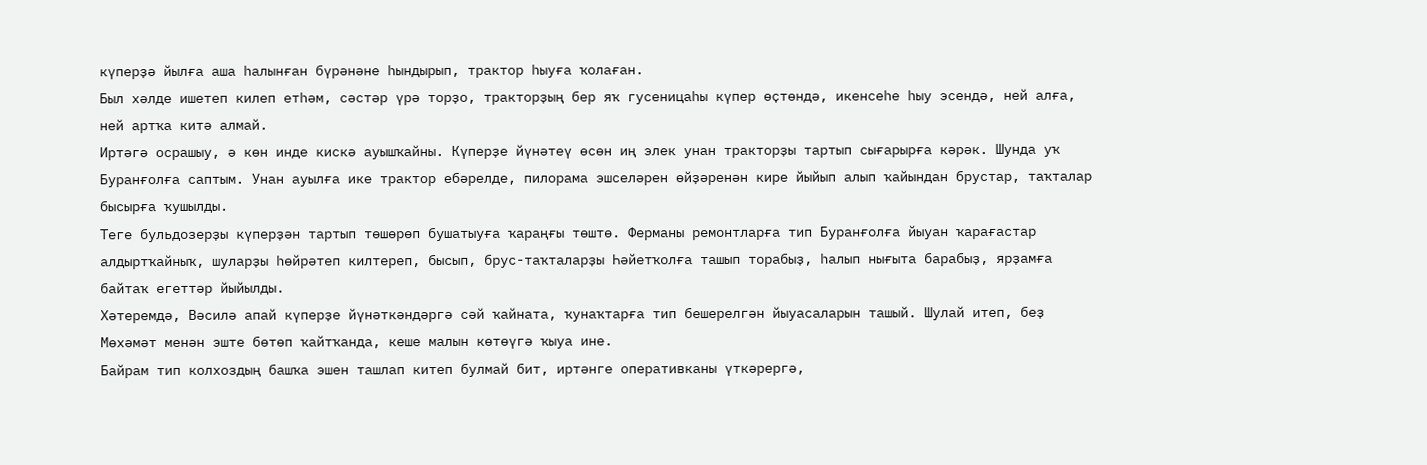күперҙә йылға аша һалынған бүрәнәне һындырып, трактор һыуға ҡолаған.
Был хәлде ишетеп килеп етһәм, сәстәр үрә торҙо, тракторҙың бер яҡ гусеницаһы күпер өҫтөндә, икенсеһе һыу эсендә, ней алға, ней артҡа китә алмай.
Иртәгә осрашыу, ә көн инде кискә ауышҡайны. Күперҙе йүнәтеү өсөн иң элек унан тракторҙы тартып сығарырға кәрәк. Шунда уҡ Буранғолға саптым. Унан ауылға ике трактор ебәрелде, пилорама эшселәрен өйҙәренән кире йыйып алып ҡайындан брустар, таҡталар бысырға ҡушылды.
Теге бульдозерҙы күперҙән тартып төшөрөп бушатыуға ҡараңғы төштө. Ферманы ремонтларға тип Буранғолға йыуан ҡарағастар алдыртҡайныҡ, шуларҙы һөйрәтеп килтереп, бысып, брус-таҡталарҙы Һәйетҡолға ташып торабыҙ, һалып нығыта барабыҙ, ярҙамға байтаҡ егеттәр йыйылды.
Хәтеремдә, Вәсилә апай күперҙе йүнәткәндәргә сәй ҡайната, ҡунаҡтарға тип бешерелгән йыуасаларын ташый. Шулай итеп, беҙ Мөхәмәт менән эште бөтөп ҡайтҡанда, кеше малын көтөүгә ҡыуа ине.
Байрам тип колхоздың башҡа эшен ташлап китеп булмай бит, иртәнге оперативканы үткәрергә,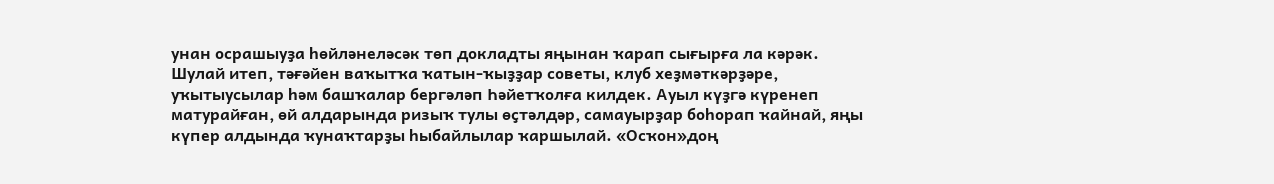унан осрашыуҙа һөйләнеләсәк төп докладты яңынан ҡарап сығырға ла кәрәк.
Шулай итеп, тәғәйен ваҡытҡа ҡатын-ҡыҙҙар советы, клуб хеҙмәткәрҙәре, уҡытыусылар һәм башҡалар бергәләп Һәйетҡолға килдек. Ауыл күҙгә күренеп матурайған, өй алдарында ризыҡ тулы өҫтәлдәр, самауырҙар боһорап ҡайнай, яңы күпер алдында ҡунаҡтарҙы һыбайлылар ҡаршылай. «Осҡон»доң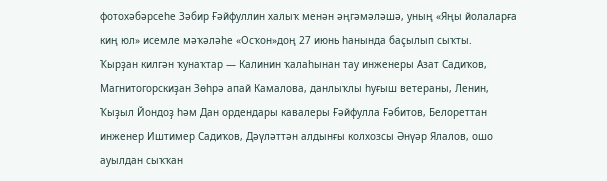фотохәбәрсеһе Зәбир Ғәйфуллин халыҡ менән әңгәмәләшә, уның «Яңы йолаларға киң юл» исемле мәҡәләһе «Осҡон»доң 27 июнь һанында баҫылып сыҡты.
Ҡырҙан килгән ҡунаҡтар — Калинин ҡалаһынан тау инженеры Азат Садиҡов, Магнитогорскиҙан Зөһрә апай Камалова, данлыҡлы һуғыш ветераны, Ленин, Ҡыҙыл Йондоҙ һәм Дан ордендары кавалеры Ғәйфулла Ғәбитов, Белореттан инженер Иштимер Садиҡов, Дәүләттән алдынғы колхозсы Әнүәр Ялалов, ошо ауылдан сыҡҡан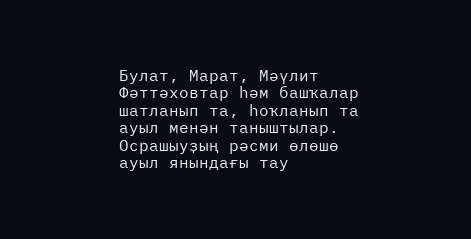Булат, Марат, Мәүлит Фәттәховтар һәм башҡалар шатланып та, һоҡланып та ауыл менән таныштылар.
Осрашыуҙың рәсми өлөшө ауыл янындағы тау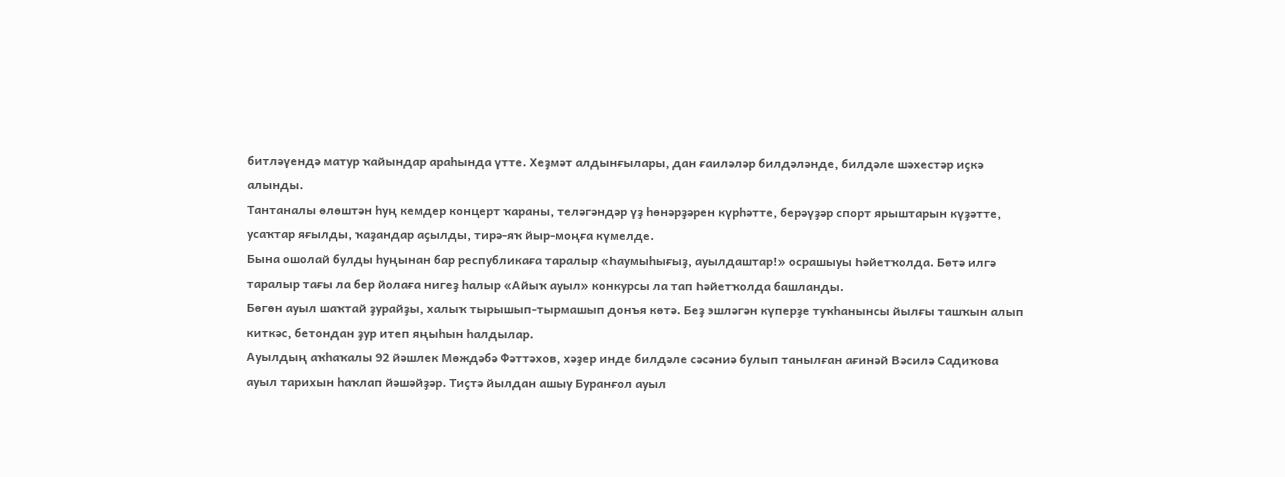битләүендә матур ҡайындар араһында үтте. Хеҙмәт алдынғылары, дан ғаиләләр билдәләнде, билдәле шәхестәр иҫкә алынды.
Тантаналы өлөштән һуң кемдер концерт ҡараны, теләгәндәр үҙ һөнәрҙәрен күрһәтте, берәүҙәр спорт ярыштарын күҙәтте, усаҡтар яғылды, ҡаҙандар аҫылды, тирә-яҡ йыр-моңға күмелде.
Бына ошолай булды һуңынан бар республикаға таралыр «Һаумыһығыҙ, ауылдаштар!» осрашыуы Һәйетҡолда. Бөтә илгә таралыр тағы ла бер йолаға нигеҙ һалыр «Айыҡ ауыл» конкурсы ла тап Һәйетҡолда башланды.
Бөгөн ауыл шаҡтай ҙурайҙы, халыҡ тырышып-тырмашып донъя көтә. Беҙ эшләгән күперҙе туҡһанынсы йылғы ташҡын алып киткәс, бетондан ҙур итеп яңыһын һалдылар.
Ауылдың аҡһаҡалы 92 йәшлек Мөждәбә Фәттәхов, хәҙер инде билдәле сәсәниә булып танылған ағинәй Вәсилә Садиҡова ауыл тарихын һаҡлап йәшәйҙәр. Тиҫтә йылдан ашыу Буранғол ауыл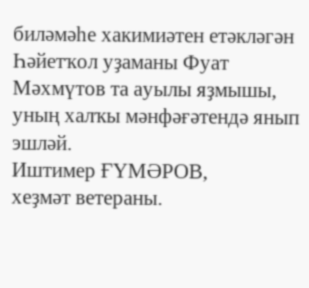биләмәһе хакимиәтен етәкләгән Һәйетҡол уҙаманы Фуат Мәхмүтов та ауылы яҙмышы, уның халҡы мәнфәғәтендә янып эшләй.
Иштимер ҒҮМӘРОВ,
хеҙмәт ветераны.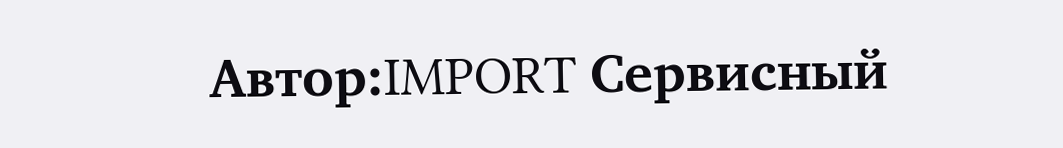Автор:IMPORT Сервисный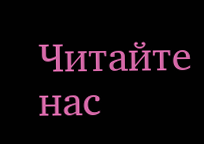Читайте нас